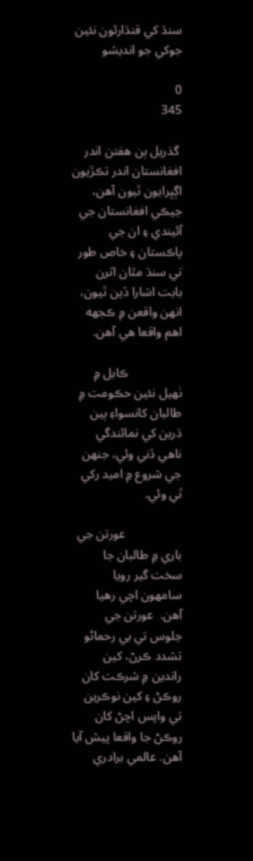سنڌ کي قنڌارئون نئين جوکي جو انديشو

0
345

 گذريل ٻن هفتن اندر افغانستان اندر تڪڙيون اڳڀرايون ٿيون آهن، جيڪي افغانستان جي آئيندي ۽ ان جي پاڪستان ۽ خاص طور تي سنڌ مٿان اثرن بابت اشارا ڏين ٿيون، انهن واقعن ۾ ڪجهه اهم واقعا هي آهن.

                 ڪابل ۾ ٺهيل نئين حڪومت ۾ طالبان کانسواءِ ٻين ڌرين کي نمائندگي ناهي ڏني وئي، جنهن جي شروع ۾ اميد رکي ٿي وئي.

                  عورتن جي باري ۾ طالبان جا سخت گير رويا سامهون اچي رهيا آهن.  عورتن جي جلوس تي بي رحماڻو تشدد ڪرڻ، کين راندين ۾ شرڪت کان روڪڻ ۽ کين نوڪرين تي واپس اچڻ کان روڪڻ جا واقعا پيش آيا آهن. عالمي برادري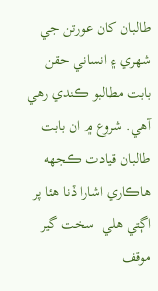طالبان کان عورتن جي شهري ۽ انساني حقن بابت مطالبو ڪندي رهي آهي. شروع ۾ ان بابت طالبان قيادت ڪجهه هاڪاري اشارا ڏنا هئا پر اڳتي هلي  سخت گير موقف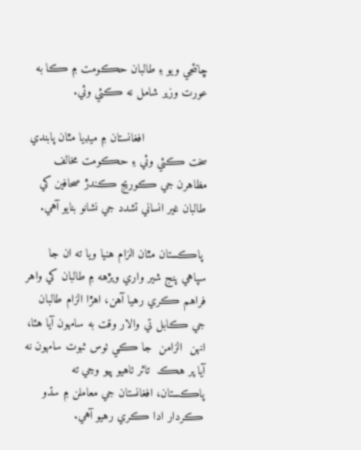ڇانئجي ويو ۽ طالبان حڪومت ۾ ڪا به عورت وزير شامل نه ڪئي وئي.

                  افغانستان ۾ ميڊيا مٿان پابندي سخت ڪئي وئي ۽ حڪومت مخالف مظاهرن جي ڪوريج ڪندڙ صحافين کي طالبان غير انساني تشدد جي نشانو بنايو آهي.

 پاڪستان مٿان الزام هنيا ويا ته ان جا سپاهي پنج شير واري ويڙهه ۾ طالبان کي واهر فراهم ڪري رهيا آهن، اهڙا الزام طالبان جي ڪابل تي والار وقت به سامهون آيا هئا، انهن  الزامن  جا ڪي ٺوس ثبوت سامهون نه آيا پر هڪ  تاثر ٺاهيو پيو وڃي ته پاڪستان، افغانستان جي معاملن ۾ سڌو ڪردار ادا ڪري رهيو آهي.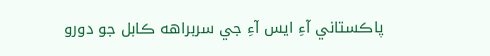پاڪستاني آءِ ايس آءِ جي سربراهه ڪابل جو دورو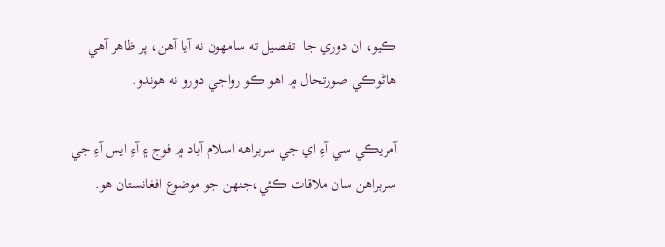ڪيو، ان دوري جا  تفصيل ته سامهون نه آيا آهن، پر ظاهر آهي هاڻوڪي صورتحال ۾ اهو ڪو رواجي دورو نه هوندو.

آمريڪي سي آءِ اي جي سربراهه اسلام آباد ۾ فوج ۽ آءِ ايس آءِ جي سربراهن سان ملاقات ڪئي،جنهن جو موضوع افغانستان هو.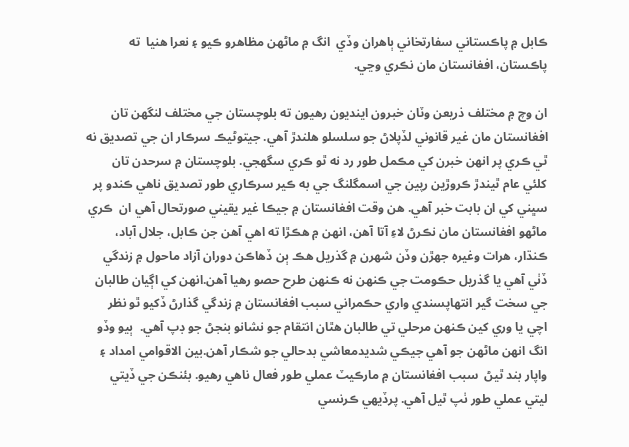ڪابل ۾ پاڪستاني سفارتخاني ٻاهران وڏي  انگ ۾ ماڻهن مظاهرو ڪيو ۽ نعرا هنيا  ته پاڪستان، افغانستان مان نڪري وڃي.

ان وچ ۾ مختلف ذريعن وٽان خبرون اينديون رهيون ته بلوچستان جي مختلف لنگهن تان افغانستان مان غير قانوني لڏپلاڻ جو سلسلو هلندڙ آهي. جيتوڻيڪ سرڪار ان جي تصديق نه ٿي ڪري پر انهن خبرن کي مڪمل طور رد نه ٿو ڪري سگهجي. بلوچستان ۾ سرحدن تان کلئي عام ٿيندڙ ڪروڙين رپين جي اسمگلنگ جي به ڪير سرڪاري طور تصديق ناهي ڪندو پر سڀني کي ان بابت خبر آهي. هن وقت افغانستان ۾ جيڪا غير يقيني صورتحال آهي ان  ڪري ماڻهو افغانستان مان نڪرڻ لاءِ آتا آهن، انهن ۾ هڪڙا ته اهي آهن جن ڪابل، جلال آباد، ڪنڌار، هرات وغيره جهڙن وڏن شهرن ۾ گذريل هڪ ٻن ڏهاڪن دوران آزاد ماحول ۾ زندگي ڏٺي آهي يا گذريل حڪومت جي ڪنهن نه ڪنهن طرح حصو رهيا آهن.انهن کي اڳيان طالبان جي سخت گير انتهاپسندي واري حڪمراني سبب افغانستان ۾ زندگي گذارڻ ڏکيو ٿو نظر اچي يا وري کين ڪنهن مرحلي تي طالبان هٿان انتقام جو نشانو بنجڻ جو ڊپ آهي.  ٻيو وڏو انگ انهن ماڻهن جو آهي جيڪي شديدمعاشي بدحالي جو شڪار آهن.بين الاقوامي امداد ۽ واپار بند ٿيڻ  سبب افغانستان ۾ مارڪيٽ عملي طور فعال ناهي رهيو. بئنڪن جي ڏيتي ليتي عملي طور ٺپ ٿيل آهي. پرڏيهي ڪرنسي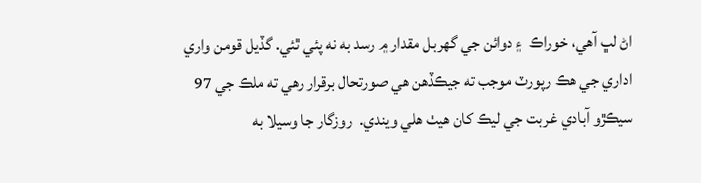اڻ لڀ آهي، خوراڪ  ۽ دوائن جي گهربل مقدار ۾ رسد به نه پئي ٿئي. گڏيل قومن واري اداري جي هڪ رپورٽ موجب ته جيڪڏهن هي صورتحال برقرار رهي ته ملڪ جي 97 سيڪڙو آبادي غربت جي ليڪ کان هيٺ هلي ويندي.  روزگار جا وسيلا به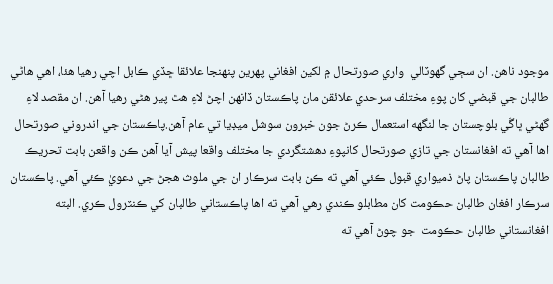موجود ناهن. ان سڄي گهوٽالي  واري صورتحال ۾ لکين افغاني پهرين پنهنجا علائقا ڇڏي ڪابل اچي رهيا هئا، اهي هاڻي  طالبان جي قبضي کان پوءِ مختلف سرحدي علائقن مان پاڪستان ڏانهن اچڻ لاءِ هٿ پير هڻي رهيا آهن. ان مقصد لاءِ گهڻي ڀاڱي بلوچستان جا لنگهه استعمال ڪرڻ جون خبرون سوشل ميڊيا تي عام آهن.پاڪستان جي اندروني صورتحال اها آهي ته افغانستان جي تازي صورتحال کانپوءِ دهشتگردي جا مختلف واقعا پيش آيا آهن ڪن واقعن بابت تحريڪ طالبان پاڪستان پاڻ ذميواري قبول ڪئي آهي ته ڪن بابت سرڪار ان جي ملوث هجڻ جي دعويٰ ڪئي آهي. پاڪستان سرڪار افغان طالبان حڪومت کان مطابلو ڪندي رهي آهي ته اها پاڪستاني طالبان کي ڪنٽرول ڪري. البته افغانستاني طالبان حڪومت  جو چوڻ آهي ته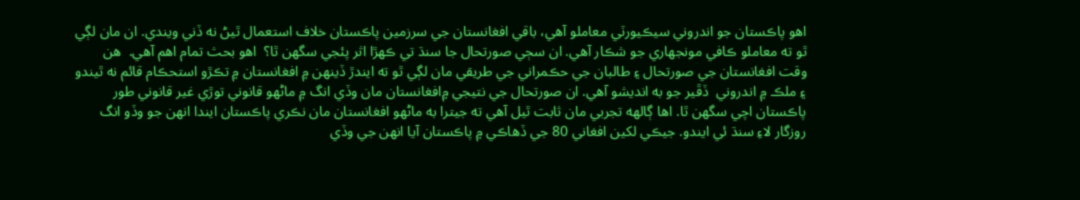اهو پاڪستان جو اندروني سيڪيورٽي معاملو آهي، باقي افغانستان جي سرزمين پاڪستان خلاف استعمال ٿيڻ نه ڏني ويندي. ان مان لڳي ٿو ته معاملو ڪافي مونجهاري جو شڪار آهي. ان سڄي صورتحال جا سنڌ تي ڪهڙا اثر پئجي سگهن ٿا؟  اهو بحث تمام اهم آهي.  هن وقت افغانستان جي صورتحال ۽ طالبان جي حڪمراني جي طريقي مان لڳي ٿو ته ايندڙ ڏينهن ۾ افغانستان ۾ تڪڙو استحڪام قائم نه ٿيندو ۽ ملڪ ۾ اندروني  ڏڦير جو به انديشو آهي. ان صورتحال جي نتيجي ۾افغانستان مان وڏي انگ ۾ ماڻهو قانوني توڙي غير قانوني طور پاڪستان اچي سگهن ٿا. اها ڳالهه تجربي مان ثابت ٿيل آهي ته جيترا به ماڻهو افغانستان مان نڪري پاڪستان ايندا انهن جو وڏو انگ روزگار لاءِ سنڌ ئي ايندو. جيڪي لکين افغاني 80 جي ڏهاڪي ۾ پاڪستان آيا انهن جي وڏي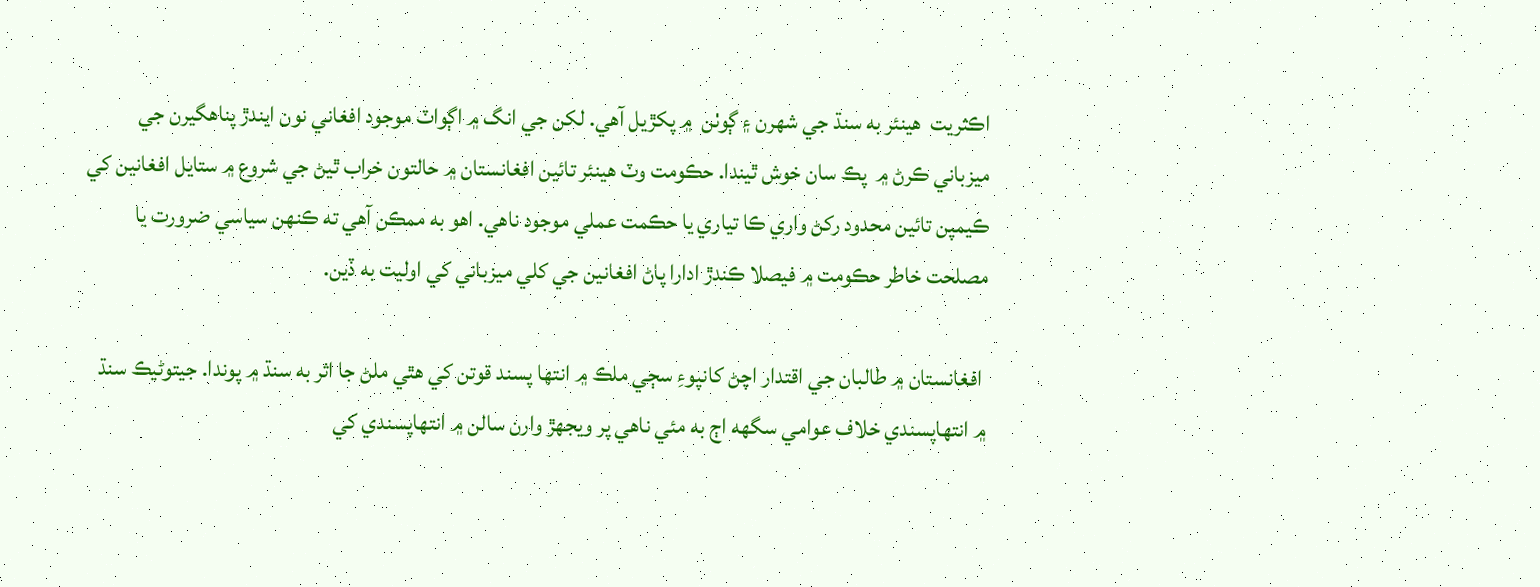اڪثريت  هينئر به سنڌ جي شهرن ۽ ڳوٺن  ۾ پکڙيل آهي. لکن جي انگ ۾ اڳواٽ موجود افغاني نون ايندڙ پناهگيرن جي ميزباني ڪرڻ ۾  پڪ سان خوش ٿيندا. حڪومت وٽ هينئر تائين افغانستان ۾ حالتون خراب ٿيڻ جي شروع ۾ ستايل افغانين کي ڪيمپن تائين محدود رکڻ واري ڪا تياري يا حڪمت عملي موجود ناهي. اهو به ممڪن آهي ته ڪنهن سياسي ضرورت يا مصلحت خاطر حڪومت ۾ فيصلا ڪندڙ ادارا پاڻ افغانين جي کلي ميزباني کي اوليت به ڏين.

 افغانستان ۾ طالبان جي اقتدار اچڻ کانپوءِ سڄي ملڪ ۾ انتها پسند قوتن کي هٿي ملڻ جا اثر به سنڌ ۾ پوندا. جيتوڻيڪ سنڌ ۾ انتهاپسندي خلاف عوامي سگهه اڄ به مئي ناهي پر ويجهڙ وارن سالن ۾ انتهاپسندي کي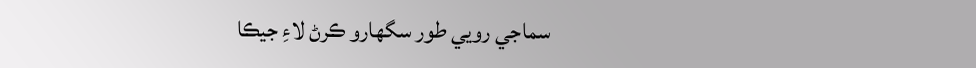سماجي رويي طور سگهارو ڪرڻ لاءِ جيڪا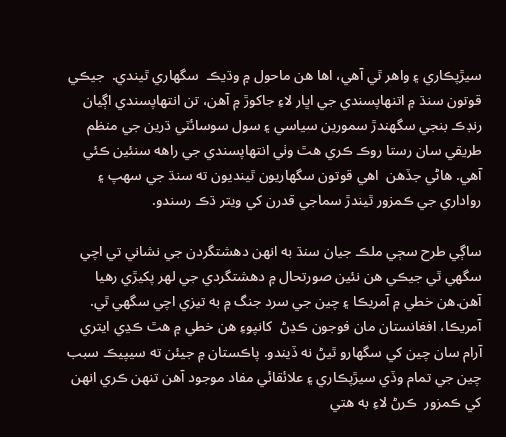سيڙپڪاري ۽ واهر ٿي آهي، اها هن ماحول ۾ وڌيڪ  سگهاري ٿيندي.  جيڪي قوتون سنڌ ۾ اتنهاپسندي جي اڀار لاءِ جاکوڙ ۾ آهن، تن انتهاپسندي اڳيان رنڊڪ بنجي سگهندڙ سمورين سياسي ۽ سول سوسائٽي ڌرين جي منظم طريقي سان رستا روڪ ڪري هٿ وٺي انتهاپسندي جي راهه سنئين ڪئي آهي. هاڻي جڏهن  اهي قوتون سگهاريون ٿينديون ته سنڌ جي سهپ ۽ رواداري جي ڪمزور ٿيندڙ سماجي قدرن کي ويتر ڌڪ رسندو.

ساڳي طرح سڄي ملڪ جيان سنڌ به انهن دهشتگردن جي نشاني تي اچي سگهي ٿي جيڪي هن نئين صورتحال ۾ دهشتگردي جي لهر پکيڙي رهيا آهن.هن خطي ۾ آمريڪا ۽ چين جي سرد جنگ ۾ به تيزي اچي سگهي ٿي. آمريڪا، افغانستان مان فوجون ڪڍڻ  کانپوءِ هن خطي ۾ هٿ ڪڍي ايتري آرام سان چين کي سگهارو ٿيڻ نه ڏيندو. پاڪستان ۾ جيئن ته سيپيڪ سبب چين جي تمام وڏي سيڙپڪاري ۽ علائقائي مفاد موجود آهن تنهن ڪري انهن کي ڪمزور  ڪرڻ لاءِ به هتي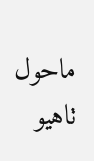ماحول ٺاهيو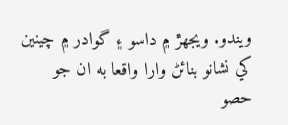ويندو. ويجهڙ ۾ داسو ۽ گوادر ۾ چينين کي نشانو بنائڻ وارا واقعا به ان جو حصو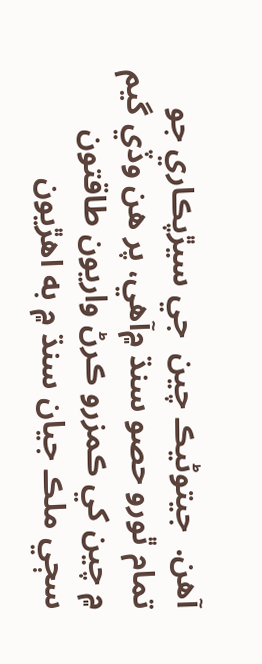آهن.  جيتوڻيڪ چين  جي سيڙپڪاري جو تمام ٿورو حصو سنڌ ۾آهي، پر هن وڏي گيم ۾ چين کي ڪمزرو ڪرڻ واريون طاقتون سڄي ملڪ جيان سنڌ ۾ به اهڙيون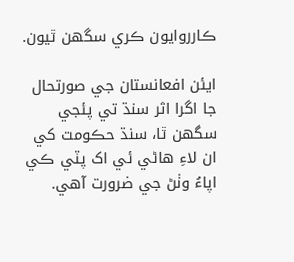ڪارروايون ڪري سگهن ٿيون.

ايئن افعانستان جي صورتحال جا اگرا اثر سنڌ تي پئجي سگهن ٿا، سنڌ حڪومت کي ان لاءِ هاڻي ئي اک پٽي ڪي اپاءُ وٺڻ جي ضرورت آهي.